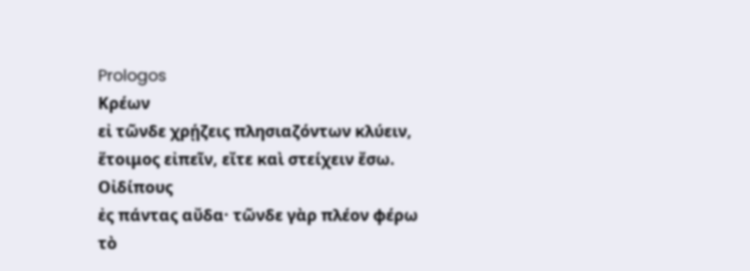Prologos
Κρέων
εἰ τῶνδε χρῄζεις πλησιαζόντων κλύειν,
ἕτοιμος εἰπεῖν, εἴτε καὶ στείχειν ἔσω.
Οἰδίπους
ἐς πάντας αὔδα· τῶνδε γὰρ πλέον φέρω
τὸ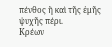πένθος ἢ καὶ τῆς ἐμῆς ψυχῆς πέρι.
Κρέων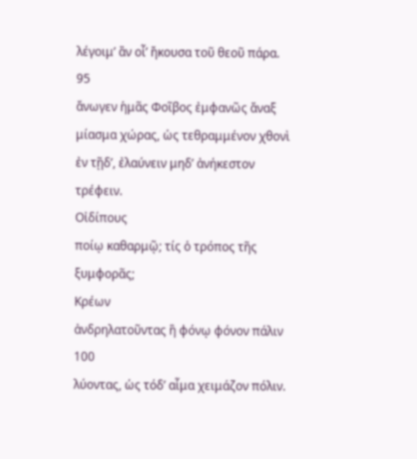λέγοιμʼ ἂν οἷʼ ἤκουσα τοῦ θεοῦ πάρα.
95
ἄνωγεν ἡμᾶς Φοῖβος ἐμφανῶς ἄναξ
μίασμα χώρας, ὡς τεθραμμένον χθονὶ
ἐν τῇδʼ, ἐλαύνειν μηδʼ ἀνήκεστον τρέφειν.
Οἰδίπους
ποίῳ καθαρμῷ; τίς ὁ τρόπος τῆς ξυμφορᾶς;
Κρέων
ἀνδρηλατοῦντας ἢ φόνῳ φόνον πάλιν
100
λύοντας, ὡς τόδʼ αἷμα χειμάζον πόλιν.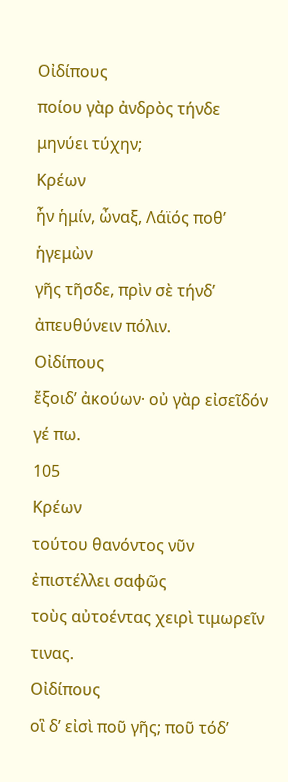Οἰδίπους
ποίου γὰρ ἀνδρὸς τήνδε μηνύει τύχην;
Κρέων
ἦν ἡμίν, ὦναξ, Λάϊός ποθʼ ἡγεμὼν
γῆς τῆσδε, πρὶν σὲ τήνδʼ ἀπευθύνειν πόλιν.
Οἰδίπους
ἔξοιδʼ ἀκούων· οὐ γὰρ εἰσεῖδόν γέ πω.
105
Κρέων
τούτου θανόντος νῦν ἐπιστέλλει σαφῶς
τοὺς αὐτοέντας χειρὶ τιμωρεῖν τινας.
Οἰδίπους
οἳ δʼ εἰσὶ ποῦ γῆς; ποῦ τόδʼ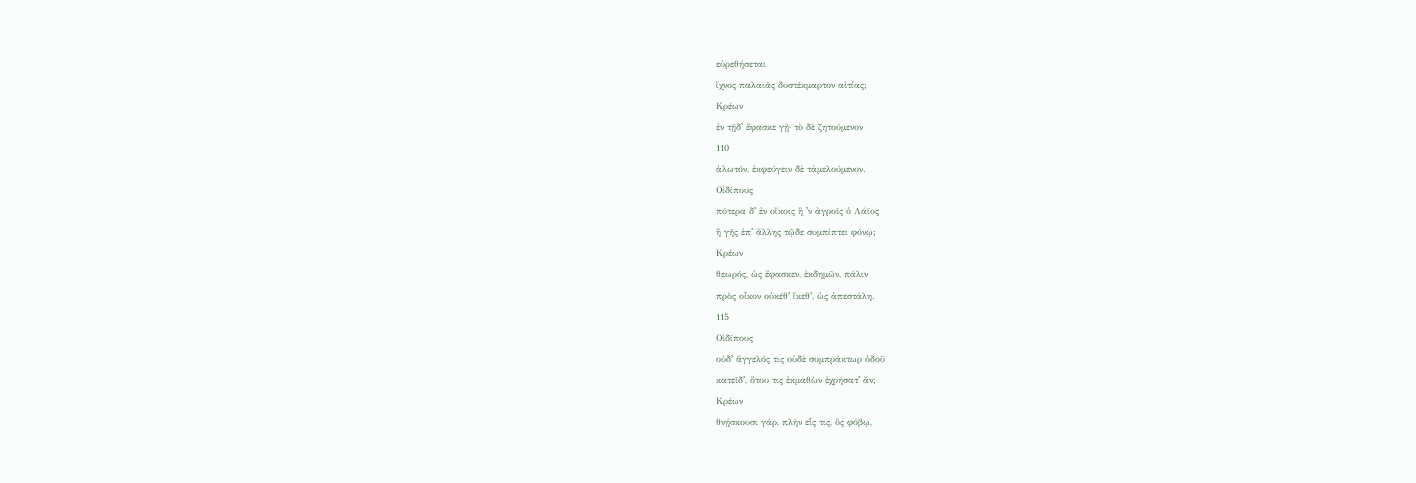εὑρεθήσεται
ἴχνος παλαιᾶς δυστέκμαρτον αἰτίας;
Κρέων
ἐν τῇδʼ ἔφασκε γῇ· τὸ δὲ ζητούμενον
110
ἁλωτόν, ἐκφεύγειν δὲ τἀμελούμενον.
Οἰδίπους
πότερα δʼ ἐν οἴκοις ἢ ʼν ἀγροῖς ὁ Λάϊος
ἢ γῆς ἐπʼ ἄλλης τῷδε συμπίπτει φόνῳ;
Κρέων
θεωρός, ὡς ἔφασκεν, ἐκδημῶν, πάλιν
πρὸς οἶκον οὐκέθʼ ἵκεθʼ, ὡς ἀπεστάλη.
115
Οἰδίπους
οὐδʼ ἄγγελός τις οὐδὲ συμπράκτωρ ὁδοῦ
κατεῖδʼ, ὅτου τις ἐκμαθὼν ἐχρήσατʼ ἄν;
Κρέων
θνῄσκουσι γάρ, πλὴν εἷς τις, ὃς φόβῳ,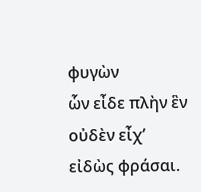φυγὼν
ὧν εἶδε πλὴν ἓν οὐδὲν εἶχʼ εἰδὼς φράσαι.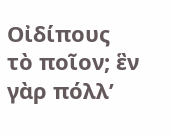Οἰδίπους
τὸ ποῖον; ἓν γὰρ πόλλʼ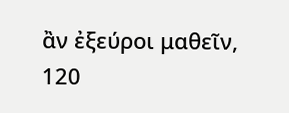ἂν ἐξεύροι μαθεῖν,
120